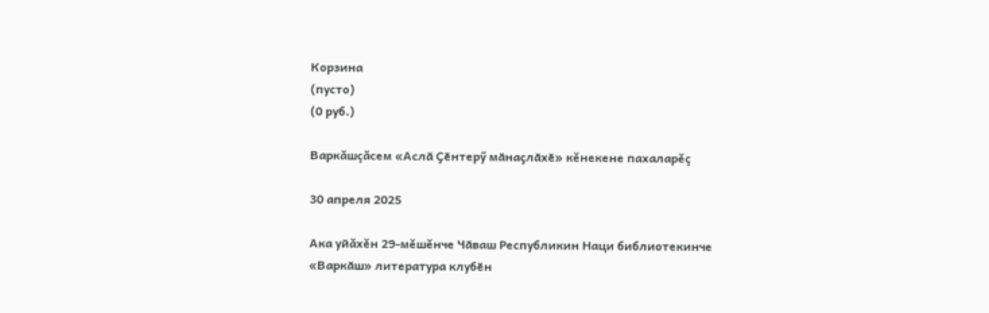Корзина
(пусто)
(0 руб.)

Варкăшçăсем «Аслӑ Ҫӗнтерӳ мӑнаҫлӑхӗ» кĕнекене пахаларĕç

30 апреля 2025

Ака уйăхĕн 29-мĕшĕнче Чӑваш Республикин Наци библиотекинче «Варкӑш» литература клубӗн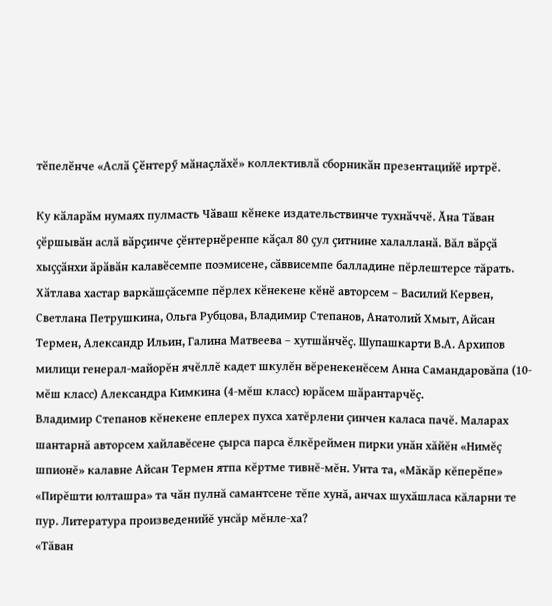тӗпелӗнче «Аслӑ Ҫӗнтерӳ мӑнаҫлӑхӗ» коллективлӑ сборникӑн презентацийӗ иртрӗ.

Ку кӑларӑм нумаях пулмасть Чӑваш кӗнеке издательствинче тухнӑччӗ. Ӑна Тӑван ҫӗршывӑн аслӑ вӑрҫинче ҫӗнтернӗренпе кӑҫал 80 ҫул ҫитнине халалланӑ. Вăл вӑрҫӑ хыҫҫӑнхи ӑрӑвӑн калавӗсемпе поэмисене, сӑввисемпе балладине пĕрлештерсе тăрать. Хӑтлава хастар варкăшçăсемпе пĕрлех кӗнекене кӗнӗ авторсем – Василий Кервен, Светлана Петрушкина, Ольга Рубцова, Владимир Степанов, Анатолий Хмыт, Айсан Термен, Александр Ильин, Галина Матвеева – хутшӑнчӗҫ. Шупашкарти В.А. Архипов милици генерал-майорĕн ячĕллĕ кадет шкулĕн вĕренекенĕсем Анна Самандаровăпа (10-мĕш класс) Александра Кимкина (4-мĕш класс) юрӑсем шӑрантарчӗҫ.
Владимир Степанов кĕнекене еплерех пухса хатĕрлени çинчен каласа пачĕ. Маларах шантарнă авторсем хайлавĕсене çырса парса ĕлкĕреймен пирки унăн хăйĕн «Нимĕç шпионĕ» калавне Айсан Термен ятпа кĕртме тивнĕ-мĕн. Унта та, «Мăкăр кĕперĕпе» «Пирĕшти юлташра» та чăн пулнă самантсене тĕпе хунă, анчах шухăшласа кăларни те пур. Литература произведенийĕ унсăр мĕнле-ха?
«Тăван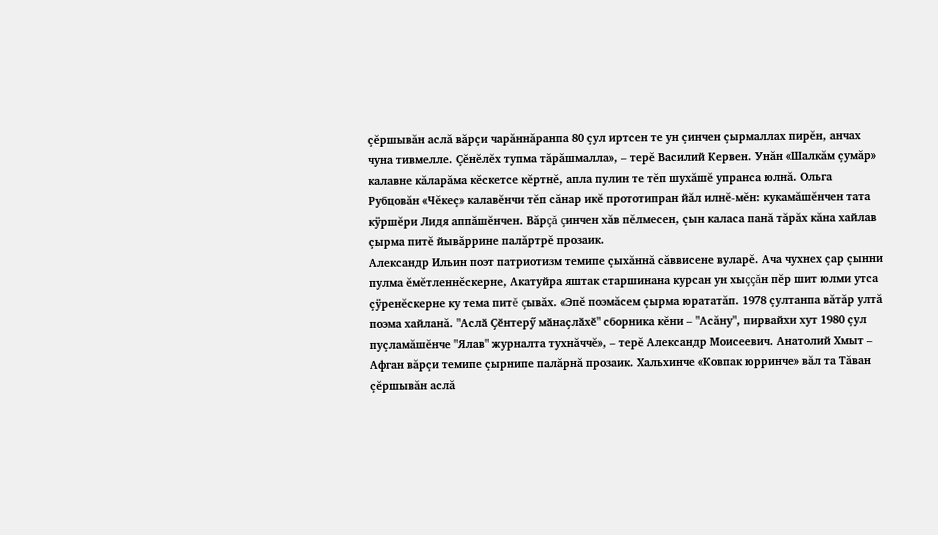çĕршывăн аслă вăрçи чарăннăранпа 80 çул иртсен те ун çинчен çырмаллах пирĕн, анчах чуна тивмелле. Çĕнĕлĕх тупма тăрăшмалла», – терĕ Василий Кервен. Унăн «Шалкăм çумăр» калавне кăларăма кĕскетсе кĕртнĕ, апла пулин те тĕп шухăшĕ упранса юлнă. Ольга Рубцовăн «Чĕкеç» калавĕнчи тĕп сăнар икĕ прототипран йăл илнĕ-мĕн: кукамăшĕнчен тата кÿршĕри Лидя аппăшĕнчен. Вăрçă çинчен хăв пĕлмесен, çын каласа панă тăрăх кăна хайлав çырма питĕ йывăррине палăртрĕ прозаик.
Александр Ильин поэт патриотизм темипе çыхăннă сăввисене вуларĕ. Ача чухнех çар çынни пулма ĕмĕтленнĕскерне, Акатуйра яштак старшинана курсан ун хыççăн пĕр шит юлми утса çÿренĕскерне ку тема питĕ çывăх. «Эпĕ поэмăсем çырма юрататăп. 1978 çултанпа вăтăр ултă поэма хайланă. "Аслӑ Ҫӗнтерӳ мӑнаҫлӑхӗ" сборника кĕни – "Асăну", пирвайхи хут 1980 çул пуçламăшĕнче "Ялав" журналта тухнăччĕ», – терĕ Александр Моисеевич. Анатолий Хмыт – Афган вăрçи темипе çырнипе палăрнă прозаик. Хальхинче «Ковпак юрринче» вăл та Тăван çĕршывăн аслă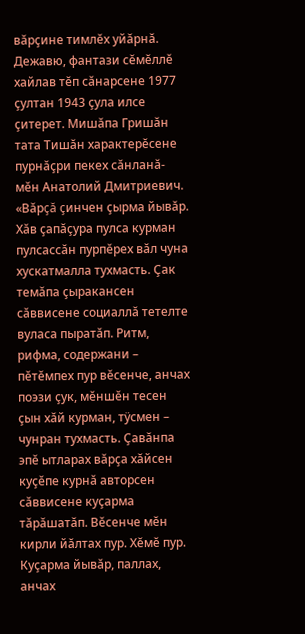вăрçине тимлĕх уйăрнă. Дежавю, фантази сĕмĕллĕ хайлав тĕп сăнарсене 1977 çултан 1943 çула илсе çитерет. Мишăпа Гришăн тата Тишăн характерĕсене пурнăçри пекех сăнланă-мĕн Анатолий Дмитриевич.
«Вăрçă çинчен çырма йывăр. Хăв çапăçура пулса курман пулсассăн пурпĕрех вăл чуна хускатмалла тухмасть. Çак темăпа çыракансен сăввисене социаллă тетелте вуласа пыратăп. Ритм, рифма, содержани – пĕтĕмпех пур вĕсенче, анчах поэзи çук, мĕншĕн тесен çын хăй курман, тÿсмен – чунран тухмасть. Çавăнпа эпĕ ытларах вăрçа хăйсен куçĕпе курнă авторсен сăввисене куçарма тăрăшатăп. Вĕсенче мĕн кирли йăлтах пур. Хĕмĕ пур. Куçарма йывăр, паллах, анчах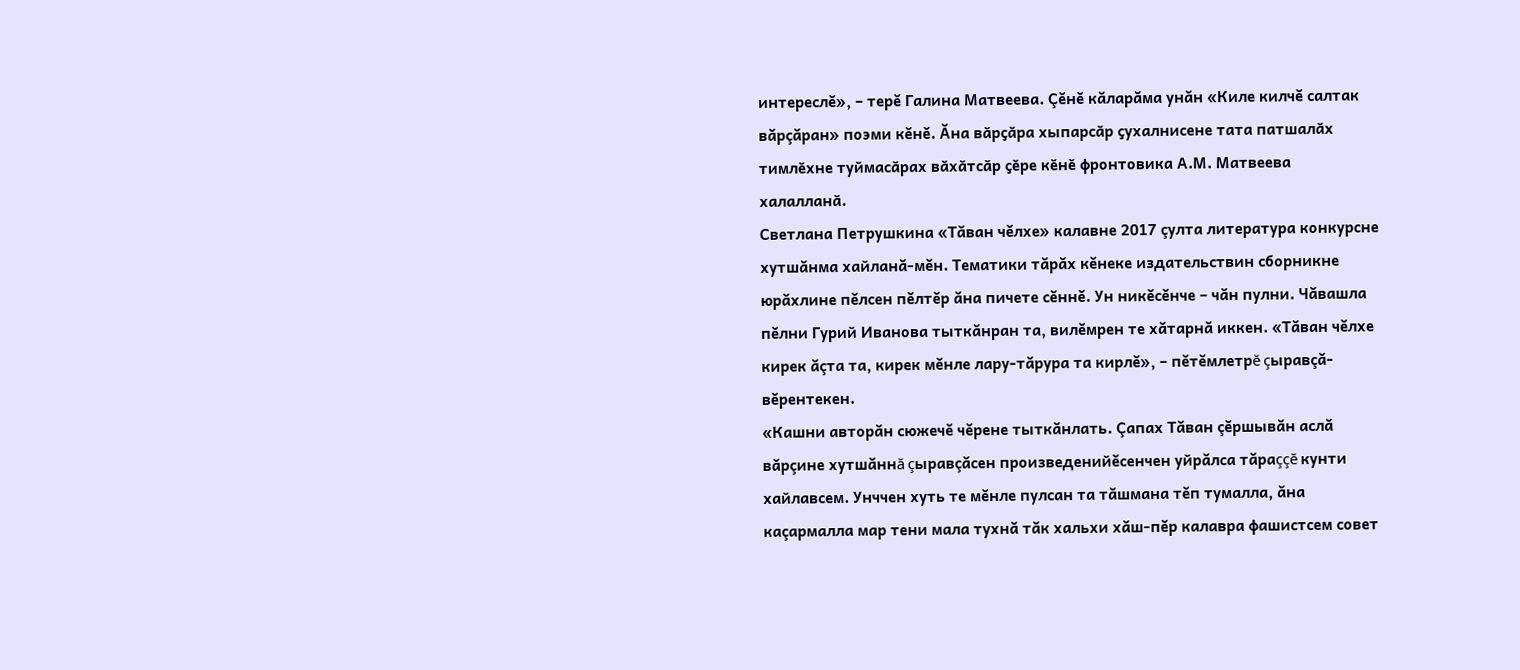интереслĕ», – терĕ Галина Матвеева. Çĕнĕ кăларăма унăн «Киле килчĕ салтак вăрçăран» поэми кĕнĕ. Ăна вӑрҫӑра хыпарсӑр ҫухалнисене тата патшалӑх тимлӗхне туймасӑрах вӑхӑтсӑр ҫӗре кӗнӗ фронтовика А.М. Матвеева халалланӑ.
Светлана Петрушкина «Тăван чĕлхе» калавне 2017 çулта литература конкурсне хутшăнма хайланă-мĕн. Тематики тăрăх кĕнеке издательствин сборникне юрăхлине пĕлсен пĕлтĕр ăна пичете сĕннĕ. Ун никĕсĕнче – чăн пулни. Чăвашла пĕлни Гурий Иванова тыткăнран та, вилĕмрен те хăтарнă иккен. «Тăван чĕлхе кирек ăçта та, кирек мĕнле лару-тăрура та кирлĕ», – пĕтĕмлетрĕ çыравçă-вĕрентекен.
«Кашни авторăн сюжечĕ чĕрене тыткăнлать. Çапах Тăван çĕршывăн аслă вăрçине хутшăннă çыравçăсен произведенийĕсенчен уйрăлса тăраççĕ кунти хайлавсем. Унччен хуть те мĕнле пулсан та тăшмана тĕп тумалла, ăна каçармалла мар тени мала тухнă тăк хальхи хăш-пĕр калавра фашистсем совет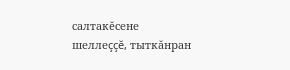салтакĕсене шеллеççĕ, тыткăнран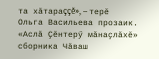та хăтараççĕ», – терĕ Ольга Васильева прозаик. «Аслӑ Ҫӗнтерӳ мӑнаҫлӑхӗ» сборника Чӑваш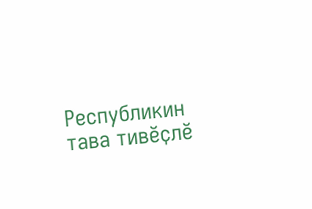Республикин тава тивӗҫлӗ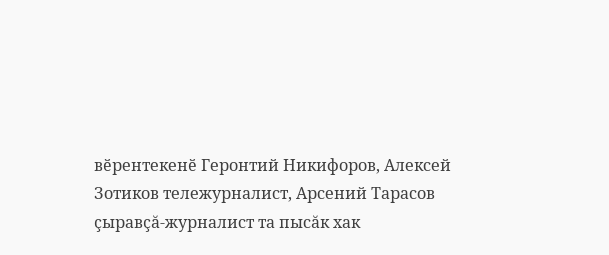вӗрентекенӗ Геронтий Никифоров, Алексей Зотиков тележурналист, Арсений Тарасов çыравçă-журналист та пысăк хак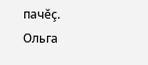пачĕç.
Ольга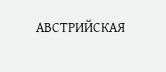АВСТРИЙСКАЯ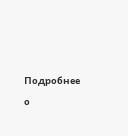Подробнее о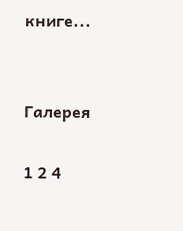книге...


Галерея

1 2 4